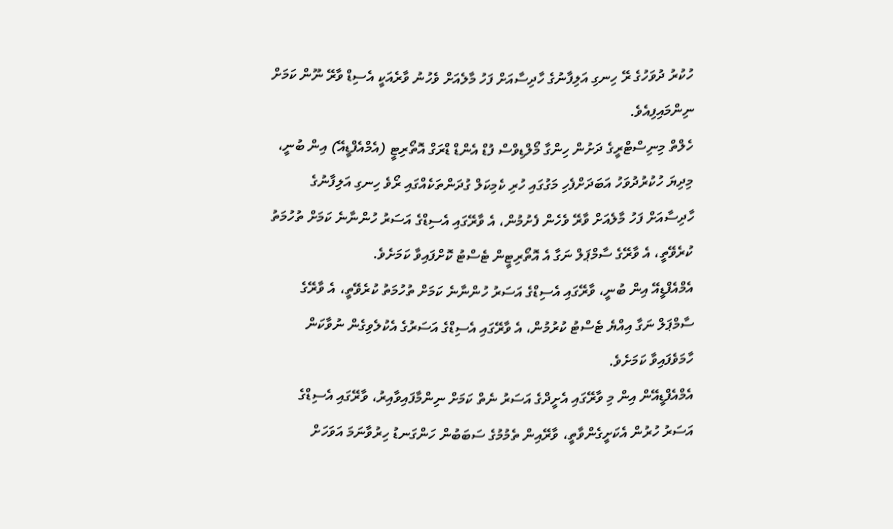ހުކުރު ދުވަހުގެ ރޭ ހިނގި އަލިފާނުގެ ހާދިސާއަށް ފަހު މާލެއަށް ވެހުނު ވާރެއަކީ އެސިޑް ވާރޭ ނޫން ކަމަށް ނިންމައިފިއެވެ.
ހެލްތް މިނިސްޓްރީގެ ދަށުން ހިންގާ މޯލްޑިވްސް ފުޑް އެންޑް ޑްރަގް އޮތޯރިޓީ (އެމްއެފްޑީއޭ) އިން ބުނީ، މިދިޔަ ހުކުރުދުވަހު އަބަދަށްފެހި މަގުގައި ހުރި ކެމިކަލް ގުދަންތަކެއްގައި ރޯވެ ހިނގި އަލިފާނުގެ ހާދިސާއަށް ފަހު މާލެއަށް ވާރޭ ވެހެން ފެށުމުން، އެ ވާރޭގައި އެސިޑްގެ އަސަރު ހުންނާނެ ކަމަށް ތުހުމަތު ކުރެވޭތީ، އެ ވާރޭގެ ސާމްޕަލް ނަގާ އެ އޮތޯރިޓީން ޓެސްޓު ކޮށްފައިވާ ކަމަށެވެ.
އެމްއެފްޑީއޭ އިން ބުނީ، ވާރޭގައި އެސިޑްގެ އަސަރު ހުންނާނެ ކަމަށް ތުހުމަތު ކުރެވޭތީ، އެ ވާރޭގެ ސާމްޕަލް ނަގާ އިއްޔެ ޓެސްޓު ކުރުމުން، އެ ވާރޭގައި އެސިޑްގެ އަސަރުގެ އެކުލެވިގެން ނުވާކަން ހާމަވެފައިވާ ކަމަށެވެ.
އެމްއެފްޑީއޭން އިން މި ވާރޭގައި އެށީދްގެ އަސަރު ނެތް ކަމަށް ނިންމާފައިވާއިރު، ވާރޭގައި އެސިޑްގެ އަސަރު ހުރުން އެކަށީގެންވާތީ، ވާރޭއިން ތެމުމުގެ ސަބަބުން ހަންގަނޑު ހިރުވާނަމަ އަވަހަށް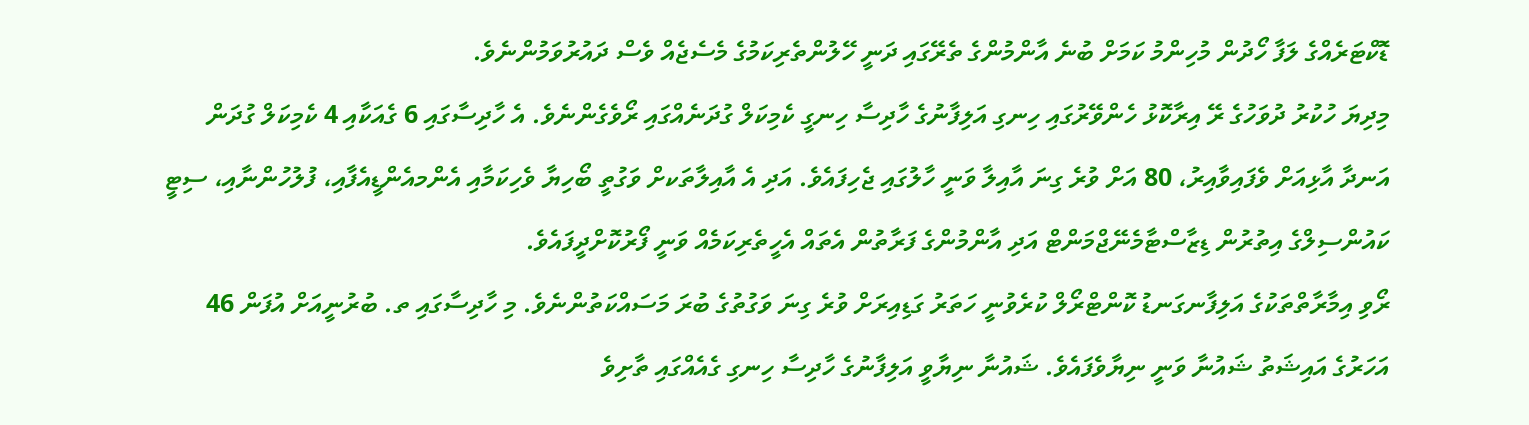ޑޮކްޓަރެއްގެ ލަފާ ހޯދުން މުހިންމު ކަމަށް ބުނެ އާންމުންގެ ތެރޭގައި ދަނީ ހޭލުންތެރިކަމުގެ މެސެޖެއް ވެސް ދައުރުވަމުންނެވެ.
މިދިޔަ ހުކުރު ދުވަހުގެ ރޭ އިރާކޮޅު ހެންވޭރުގައި ހިނގި އަލިފާނުގެ ހާދިސާ ހިނގީ ކެމިކަލް ގުދަނެއްގައި ރޯވެގެންނެވެ. އެ ހާދިސާގައި 6 ގެއަކާއި 4 ކެމިކަލް ގުދަން އަނދާ އާޅިއަށް ވެފައިވާއިރު، 80 އަށް ވުރެ ގިނަ އާއިލާ ވަނީ ހާލުގައި ޖެހިފައެވެ. އަދި އެ އާއިލާތަކށް ވަގުތީ ބޯހިޔާ ވެހިކަމާއި އެންމއެންޑީއެފާއި، ފުލުހުންނާއި، ސިޓީ ކައުންސިލްގެ އިތުރުން ޑިޒާސްޓާމެނޭޖްމަންޓް އަދި އާންމުންގެ ފަރާތުން އެތައް އެހީތެރިކަމެއް ވަނީ ފޯރުކޮށްދީފައެވެ.
ރޯވި އިމާރާތްތަކުގެ އަލިފާނގަނޑު ކޮންޓްރޯލް ކުރެވުނީ ހަތަރު ގަޑިއިރަށް ވުރެ ގިނަ ވަގުތުގެ ބުރަ މަސައްކަތުންނެވެ. މި ހާދިސާގައި ތ. ބުރުނީއަށް އުފަން 46 އަހަރުގެ އައިޝަތު ޝައުނާ ވަނީ ނިޔާވެފައެވެ. ޝައުނާ ނިޔާވީ އަލިފާނުގެ ހާދިސާ ހިނގި ގެއެއްގައި ތާށިވެ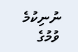ނުނިކުމެ ވުމުގެ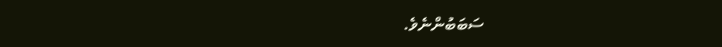ސަބަބުންނެވެ.